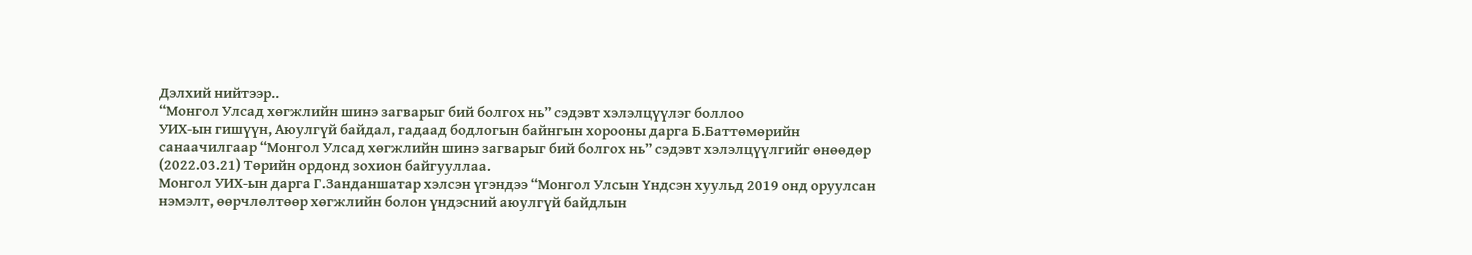Дэлхий нийтээр..
“Монгол Улсад хөгжлийн шинэ загварыг бий болгох нь” сэдэвт хэлэлцүүлэг боллоо
УИХ-ын гишүүн, Аюулгүй байдал, гадаад бодлогын байнгын хорооны дарга Б.Баттөмөрийн санаачилгаар “Монгол Улсад хөгжлийн шинэ загварыг бий болгох нь” сэдэвт хэлэлцүүлгийг өнөөдөр (2022.03.21) Төрийн ордонд зохион байгууллаа.
Монгол УИХ-ын дарга Г.Занданшатар хэлсэн үгэндээ “Монгол Улсын Үндсэн хуульд 2019 онд оруулсан нэмэлт, өөрчлөлтөөр хөгжлийн болон үндэсний аюулгүй байдлын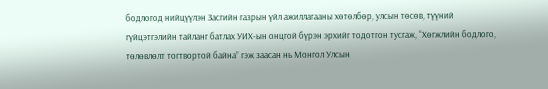бодлогод нийцүүлэн Засгийн газрын үйл ажиллагааны хөтөлбөр, улсын төсөв, түүний гүйцэтгэлийн тайланг батлах УИХ-ын онцгой бүрэн эрхийг тодотгон тусгаж, “Хөгжлийн бодлого, төлөвлөлт тогтвортой байна” гэж заасан нь Монгол Улсын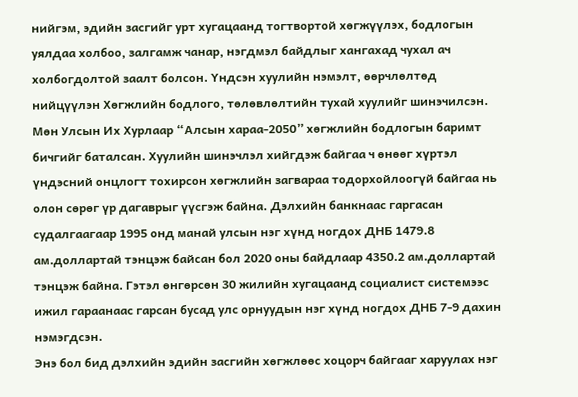нийгэм, эдийн засгийг урт хугацаанд тогтвортой хөгжүүлэх, бодлогын уялдаа холбоо, залгамж чанар, нэгдмэл байдлыг хангахад чухал ач холбогдолтой заалт болсон. Үндсэн хуулийн нэмэлт, өөрчлөлтөд нийцүүлэн Хөгжлийн бодлого, төлөвлөлтийн тухай хуулийг шинэчилсэн.
Мөн Улсын Их Хурлаар “Алсын хараа-2050” хөгжлийн бодлогын баримт бичгийг баталсан. Хуулийн шинэчлэл хийгдэж байгаа ч өнөөг хүртэл үндэсний онцлогт тохирсон хөгжлийн загвараа тодорхойлоогүй байгаа нь олон сөрөг үр дагаврыг үүсгэж байна. Дэлхийн банкнаас гаргасан судалгаагаар 1995 онд манай улсын нэг хүнд ногдох ДНБ 1479.8 ам.доллартай тэнцэж байсан бол 2020 оны байдлаар 4350.2 ам.доллартай тэнцэж байна. Гэтэл өнгөрсөн 30 жилийн хугацаанд социалист системээс ижил гараанаас гарсан бусад улс орнуудын нэг хүнд ногдох ДНБ 7-9 дахин нэмэгдсэн.
Энэ бол бид дэлхийн эдийн засгийн хөгжлөөс хоцорч байгааг харуулах нэг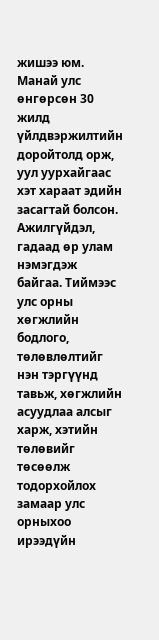жишээ юм. Манай улс өнгөрсөн 30 жилд үйлдвэржилтийн доройтолд орж, уул уурхайгаас хэт хараат эдийн засагтай болсон. Ажилгүйдэл, гадаад өр улам нэмэгдэж байгаа. Тиймээс улс орны хөгжлийн бодлого, төлөвлөлтийг нэн тэргүүнд тавьж, хөгжлийн асуудлаа алсыг харж, хэтийн төлөвийг төсөөлж тодорхойлох замаар улс орныхоо ирээдүйн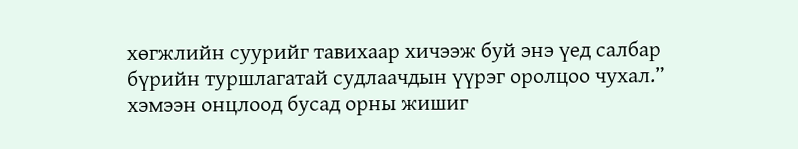хөгжлийн суурийг тавихаар хичээж буй энэ үед салбар бүрийн туршлагатай судлаачдын үүрэг оролцоо чухал.” хэмээн онцлоод бусад орны жишиг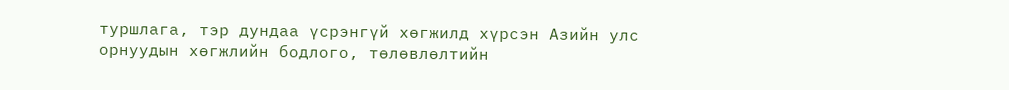туршлага, тэр дундаа үсрэнгүй хөгжилд хүрсэн Азийн улс орнуудын хөгжлийн бодлого, төлөвлөлтийн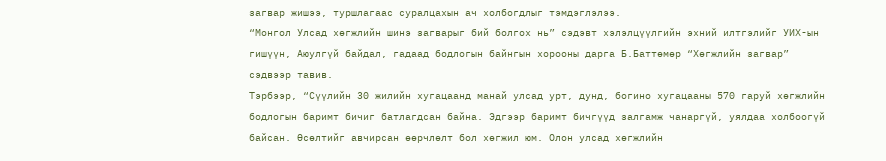загвар жишээ, туршлагаас суралцахын ач холбогдлыг тэмдэглэлээ.
“Монгол Улсад хөгжлийн шинэ загварыг бий болгох нь” сэдэвт хэлэлцүүлгийн эхний илтгэлийг УИХ-ын гишүүн, Аюулгүй байдал, гадаад бодлогын байнгын хорооны дарга Б.Баттөмөр “Хөгжлийн загвар” сэдвээр тавив.
Тэрбээр, “Сүүлийн 30 жилийн хугацаанд манай улсад урт, дунд, богино хугацааны 570 гаруй хөгжлийн бодлогын баримт бичиг батлагдсан байна. Эдгээр баримт бичгүүд залгамж чанаргүй, уялдаа холбоогүй байсан. Өсөлтийг авчирсан өөрчлөлт бол хөгжил юм. Олон улсад хөгжлийн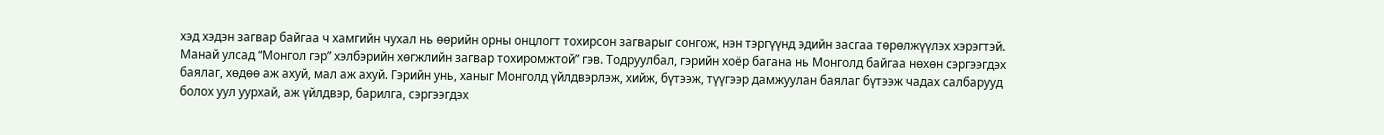хэд хэдэн загвар байгаа ч хамгийн чухал нь өөрийн орны онцлогт тохирсон загварыг сонгож, нэн тэргүүнд эдийн засгаа төрөлжүүлэх хэрэгтэй. Манай улсад “Монгол гэр” хэлбэрийн хөгжлийн загвар тохиромжтой” гэв. Тодруулбал, гэрийн хоёр багана нь Монголд байгаа нөхөн сэргээгдэх баялаг, хөдөө аж ахуй, мал аж ахуй. Гэрийн унь, ханыг Монголд үйлдвэрлэж, хийж, бүтээж, түүгээр дамжуулан баялаг бүтээж чадах салбарууд болох уул уурхай, аж үйлдвэр, барилга, сэргээгдэх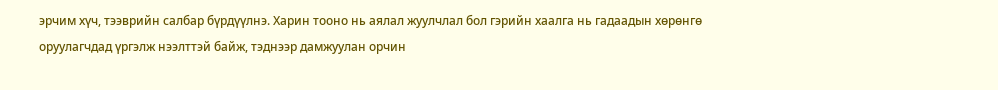эрчим хүч, тээврийн салбар бүрдүүлнэ. Харин тооно нь аялал жуулчлал бол гэрийн хаалга нь гадаадын хөрөнгө оруулагчдад үргэлж нээлттэй байж, тэднээр дамжуулан орчин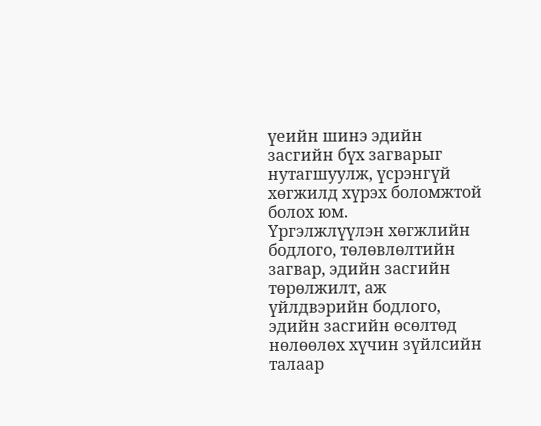үеийн шинэ эдийн засгийн бүх загварыг нутагшуулж, үсрэнгүй хөгжилд хүрэх боломжтой болох юм.
Үргэлжлүүлэн хөгжлийн бодлого, төлөвлөлтийн загвар, эдийн засгийн төрөлжилт, аж үйлдвэрийн бодлого, эдийн засгийн өсөлтөд нөлөөлөх хүчин зүйлсийн талаар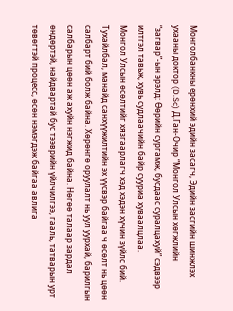Монголбанкны ерөнхий эдийн засагч, Эдийн засгийн шинжлэх ухааны доктор (D.Sc) Д.Ган-Очир “Монгол Улсын хөгжлийн “загвар”-ын эрэлд: Өөрийн сургамж, бусдаас суралцахуй” сэдвээр илтгэл тавьж, хувь судлаачийн байр сууриа хуваалцлаа.
Монгол Улсын өсөлтийг хязгаарлагч хэд хэдэн хүчин зүйлс бий. Тухайлбал, манайд санхүүжилтийн эх үүсвэр байгаа ч өсөлт нь цөөн салбарт бий болж байна. Хөрөнгө оруулалт нь уул уурхай, барилгын салбарын цөөн аж ахуйн нэгжид байна. Нөгөө талаар зардал өндөртэй, найдвартай бус тээврийн үйлчилгээ, гааль, татварын урт төвөгтэй процесс, өсөн нэмэгдэж байгаа авлига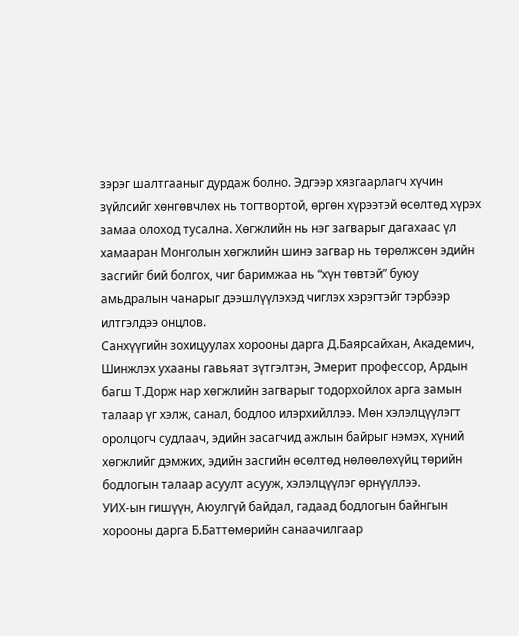зэрэг шалтгааныг дурдаж болно. Эдгээр хязгаарлагч хүчин зүйлсийг хөнгөвчлөх нь тогтвортой, өргөн хүрээтэй өсөлтөд хүрэх замаа олоход тусална. Хөгжлийн нь нэг загварыг дагахаас үл хамааран Монголын хөгжлийн шинэ загвар нь төрөлжсөн эдийн засгийг бий болгох, чиг баримжаа нь “хүн төвтэй” буюу амьдралын чанарыг дээшлүүлэхэд чиглэх хэрэгтэйг тэрбээр илтгэлдээ онцлов.
Санхүүгийн зохицуулах хорооны дарга Д.Баярсайхан, Академич, Шинжлэх ухааны гавьяат зүтгэлтэн, Эмерит профессор, Ардын багш Т.Дорж нар хөгжлийн загварыг тодорхойлох арга замын талаар үг хэлж, санал, бодлоо илэрхийллээ. Мөн хэлэлцүүлэгт оролцогч судлаач, эдийн засагчид ажлын байрыг нэмэх, хүний хөгжлийг дэмжих, эдийн засгийн өсөлтөд нөлөөлөхүйц төрийн бодлогын талаар асуулт асууж, хэлэлцүүлэг өрнүүллээ.
УИХ-ын гишүүн, Аюулгүй байдал, гадаад бодлогын байнгын хорооны дарга Б.Баттөмөрийн санаачилгаар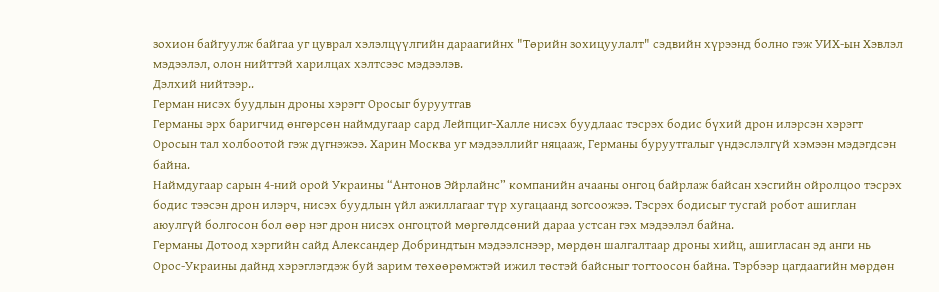зохион байгуулж байгаа уг цуврал хэлэлцүүлгийн дараагийнх "Төрийн зохицуулалт" сэдвийн хүрээнд болно гэж УИХ-ын Хэвлэл мэдээлэл, олон нийттэй харилцах хэлтсээс мэдээлэв.
Дэлхий нийтээр..
Герман нисэх буудлын дроны хэрэгт Оросыг буруутгав
Германы эрх баригчид өнгөрсөн наймдугаар сард Лейпциг-Халле нисэх буудлаас тэсрэх бодис бүхий дрон илэрсэн хэрэгт Оросын тал холбоотой гэж дүгнэжээ. Харин Москва уг мэдээллийг няцааж, Германы буруутгалыг үндэслэлгүй хэмээн мэдэгдсэн байна.
Наймдугаар сарын 4-ний орой Украины “Антонов Эйрлайнс” компанийн ачааны онгоц байрлаж байсан хэсгийн ойролцоо тэсрэх бодис тээсэн дрон илэрч, нисэх буудлын үйл ажиллагааг түр хугацаанд зогсоожээ. Тэсрэх бодисыг тусгай робот ашиглан аюулгүй болгосон бол өөр нэг дрон нисэх онгоцтой мөргөлдсөний дараа устсан гэх мэдээлэл байна.
Германы Дотоод хэргийн сайд Александер Добриндтын мэдээлснээр, мөрдөн шалгалтаар дроны хийц, ашигласан эд анги нь Орос-Украины дайнд хэрэглэгдэж буй зарим төхөөрөмжтэй ижил төстэй байсныг тогтоосон байна. Тэрбээр цагдаагийн мөрдөн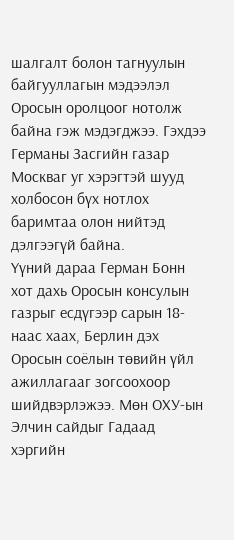шалгалт болон тагнуулын байгууллагын мэдээлэл Оросын оролцоог нотолж байна гэж мэдэгджээ. Гэхдээ Германы Засгийн газар Москваг уг хэрэгтэй шууд холбосон бүх нотлох баримтаа олон нийтэд дэлгээгүй байна.
Үүний дараа Герман Бонн хот дахь Оросын консулын газрыг есдүгээр сарын 18-наас хаах, Берлин дэх Оросын соёлын төвийн үйл ажиллагааг зогсоохоор шийдвэрлэжээ. Мөн ОХУ-ын Элчин сайдыг Гадаад хэргийн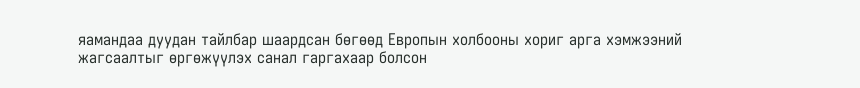яамандаа дуудан тайлбар шаардсан бөгөөд Европын холбооны хориг арга хэмжээний жагсаалтыг өргөжүүлэх санал гаргахаар болсон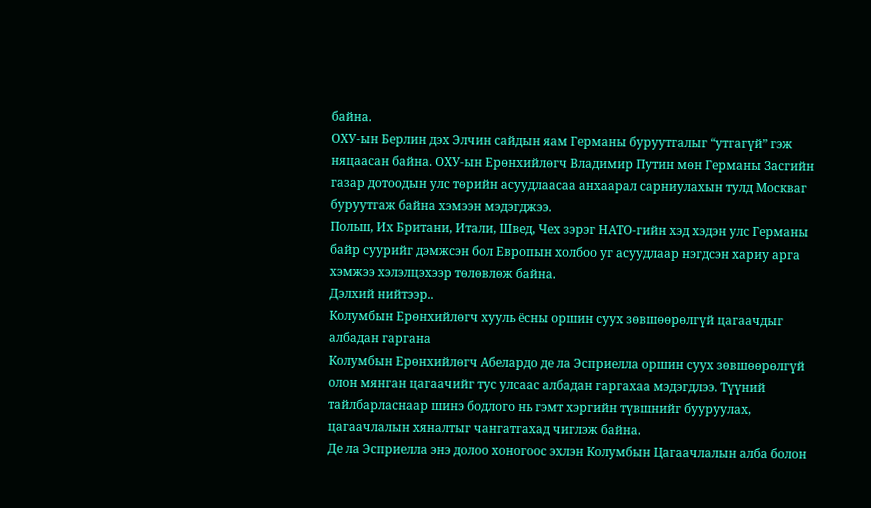байна.
ОХУ-ын Берлин дэх Элчин сайдын яам Германы буруутгалыг “утгагүй” гэж няцаасан байна. ОХУ-ын Ерөнхийлөгч Владимир Путин мөн Германы Засгийн газар дотоодын улс төрийн асуудлаасаа анхаарал сарниулахын тулд Москваг буруутгаж байна хэмээн мэдэгджээ.
Польш, Их Британи, Итали, Швед, Чех зэрэг НАТО-гийн хэд хэдэн улс Германы байр суурийг дэмжсэн бол Европын холбоо уг асуудлаар нэгдсэн хариу арга хэмжээ хэлэлцэхээр төлөвлөж байна.
Дэлхий нийтээр..
Колумбын Ерөнхийлөгч хууль ёсны оршин суух зөвшөөрөлгүй цагаачдыг албадан гаргана
Колумбын Ерөнхийлөгч Абелардо де ла Эсприелла оршин суух зөвшөөрөлгүй олон мянган цагаачийг тус улсаас албадан гаргахаа мэдэгдлээ. Түүний тайлбарласнаар шинэ бодлого нь гэмт хэргийн түвшнийг бууруулах, цагаачлалын хяналтыг чангатгахад чиглэж байна.
Де ла Эсприелла энэ долоо хоногоос эхлэн Колумбын Цагаачлалын алба болон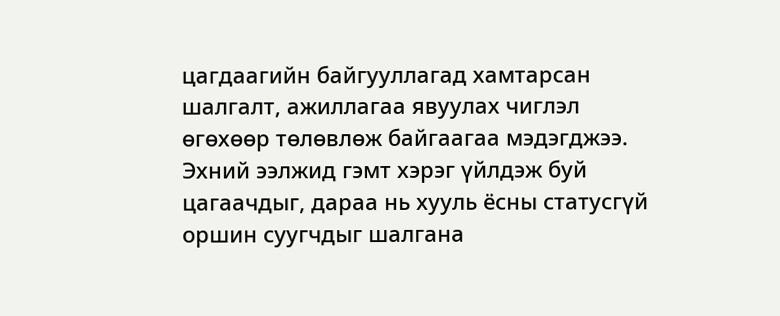цагдаагийн байгууллагад хамтарсан шалгалт, ажиллагаа явуулах чиглэл өгөхөөр төлөвлөж байгаагаа мэдэгджээ. Эхний ээлжид гэмт хэрэг үйлдэж буй цагаачдыг, дараа нь хууль ёсны статусгүй оршин суугчдыг шалгана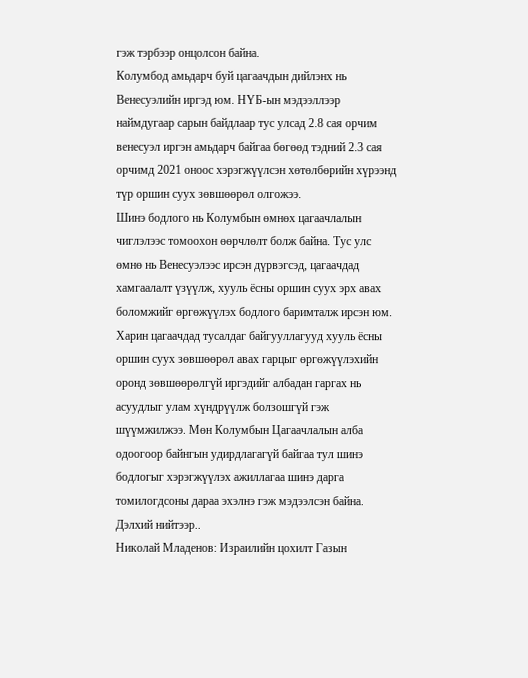гэж тэрбээр онцолсон байна.
Колумбод амьдарч буй цагаачдын дийлэнх нь Венесуэлийн иргэд юм. НҮБ-ын мэдээллээр наймдугаар сарын байдлаар тус улсад 2.8 сая орчим венесуэл иргэн амьдарч байгаа бөгөөд тэдний 2.3 сая орчимд 2021 оноос хэрэгжүүлсэн хөтөлбөрийн хүрээнд түр оршин суух зөвшөөрөл олгожээ.
Шинэ бодлого нь Колумбын өмнөх цагаачлалын чиглэлээс томоохон өөрчлөлт болж байна. Тус улс өмнө нь Венесуэлээс ирсэн дүрвэгсэд, цагаачдад хамгаалалт үзүүлж, хууль ёсны оршин суух эрх авах боломжийг өргөжүүлэх бодлого баримталж ирсэн юм.
Харин цагаачдад тусалдаг байгууллагууд хууль ёсны оршин суух зөвшөөрөл авах гарцыг өргөжүүлэхийн оронд зөвшөөрөлгүй иргэдийг албадан гаргах нь асуудлыг улам хүндрүүлж болзошгүй гэж шүүмжилжээ. Мөн Колумбын Цагаачлалын алба одоогоор байнгын удирдлагагүй байгаа тул шинэ бодлогыг хэрэгжүүлэх ажиллагаа шинэ дарга томилогдсоны дараа эхэлнэ гэж мэдээлсэн байна.
Дэлхий нийтээр..
Николай Младенов: Израилийн цохилт Газын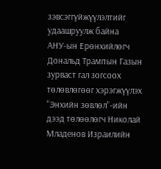зэвсэггүйжүүлэлтийг удаашруулж байна
АНУ-ын Ерөнхийлөгч Дональд Трампын Газын зурваст гал зогсоох төлөвлөгөөг хэрэгжүүлэх “Энхийн зөвлөл”-ийн дээд төлөөлөгч Николай Младенов Израилийн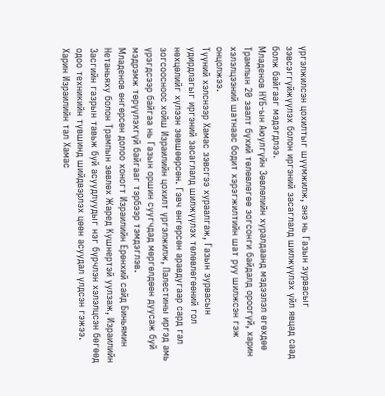үргэлжилсэн цохилтыг шүүмжилж, энэ нь Газын зурвасыг зэвсэггүйжүүлэх болон иргэний засаглалд шилжүүлэх үйл явцад саад болж байгааг мэдэгдлээ.
Младенов НҮБ-ын Аюулгүйн Зөвлөлийн хуралдаанд мэдээлэл өгөхдөө Трампын 20 заалт бүхий төлөвлөгөө зогсонги байдалд ороогүй, харин хэлэлцээний шатнаас бодит хэрэгжилтийн шат руу шилжсэн гэж онцолжээ.
Түүний хэлснээр Хамас зэвсгээ хураалгаж, Газын зурвасын удирдлагыг иргэний засаглалд шилжүүлэх төлөвлөгөөний гол нөхцөлийг хүлээн зөвшөөрсөн. Гэвч өнгөрсөн аравдугаар сард гал зогсоосноос хойш Израилийн цохилт үргэлжилж, Палестины иргэд амь үрэгдсээр байгаа нь Газын оршин суугчдад мөргөлдөөн дуусаж буй мэдрэмж төрүүлэхгүй байгааг тэрбээр тэмдэглэв.
Младенов өнгөрсөн долоо хоногт Израилийн Ерөнхий сайд Биньямин Нетаньяху болон Трампын зөвлөх Жаред Кушнертэй уулзаж, Израилийн Засгийн газрын тавьж буй асуудлуудыг нэг бүрчлэн хэлэлцсэн бөгөөд одоо техникийн түвшинд шийдвэрлэх цөөн асуудал үлдсэн гэжээ.
Харин Израилийн тал Хамас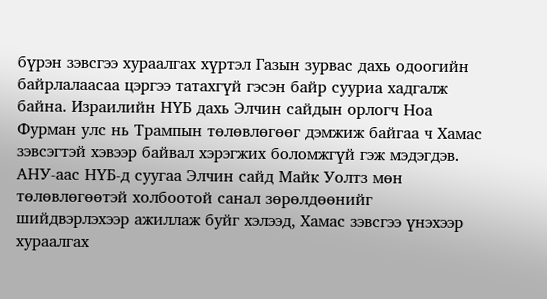бүрэн зэвсгээ хураалгах хүртэл Газын зурвас дахь одоогийн байрлалаасаа цэргээ татахгүй гэсэн байр сууриа хадгалж байна. Израилийн НҮБ дахь Элчин сайдын орлогч Ноа Фурман улс нь Трампын төлөвлөгөөг дэмжиж байгаа ч Хамас зэвсэгтэй хэвээр байвал хэрэгжих боломжгүй гэж мэдэгдэв.
АНУ-аас НҮБ-д суугаа Элчин сайд Майк Уолтз мөн төлөвлөгөөтэй холбоотой санал зөрөлдөөнийг шийдвэрлэхээр ажиллаж буйг хэлээд, Хамас зэвсгээ үнэхээр хураалгах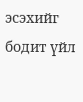эсэхийг бодит үйл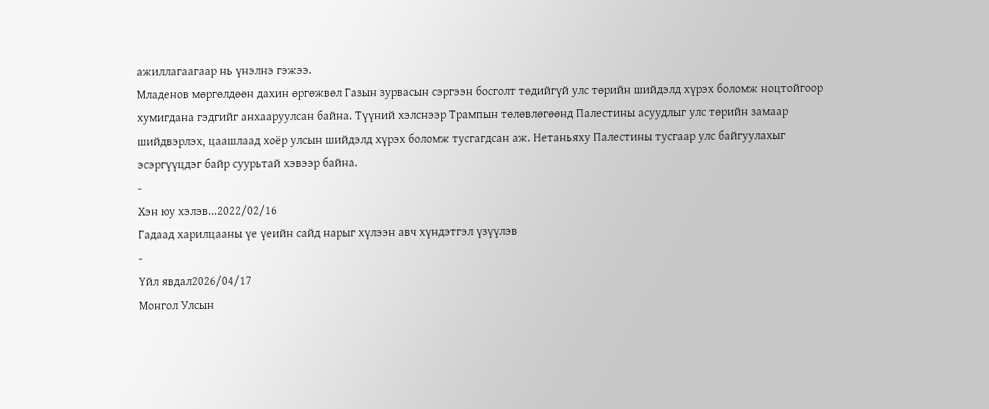ажиллагаагаар нь үнэлнэ гэжээ.
Младенов мөргөлдөөн дахин өргөжвөл Газын зурвасын сэргээн босголт төдийгүй улс төрийн шийдэлд хүрэх боломж ноцтойгоор хумигдана гэдгийг анхааруулсан байна. Түүний хэлснээр Трампын төлөвлөгөөнд Палестины асуудлыг улс төрийн замаар шийдвэрлэх, цаашлаад хоёр улсын шийдэлд хүрэх боломж тусгагдсан аж. Нетаньяху Палестины тусгаар улс байгуулахыг эсэргүүцдэг байр суурьтай хэвээр байна.
-
Хэн юу хэлэв...2022/02/16
Гадаад харилцааны үе үеийн сайд нарыг хүлээн авч хүндэтгэл үзүүлэв
-
Үйл явдал2026/04/17
Монгол Улсын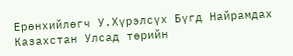Ерөнхийлөгч У.Хүрэлсүх Бүгд Найрамдах Казахстан Улсад төрийн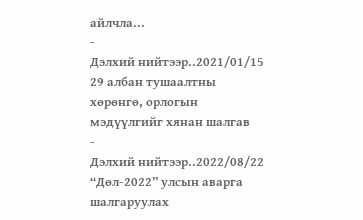айлчла...
-
Дэлхий нийтээр..2021/01/15
29 албан тушаалтны хөрөнгө, орлогын мэдүүлгийг хянан шалгав
-
Дэлхий нийтээр..2022/08/22
“Дөл-2022” улсын аварга шалгаруулах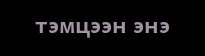тэмцээн энэ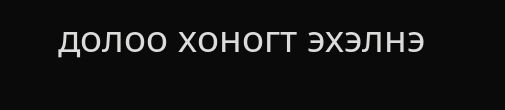долоо хоногт эхэлнэ